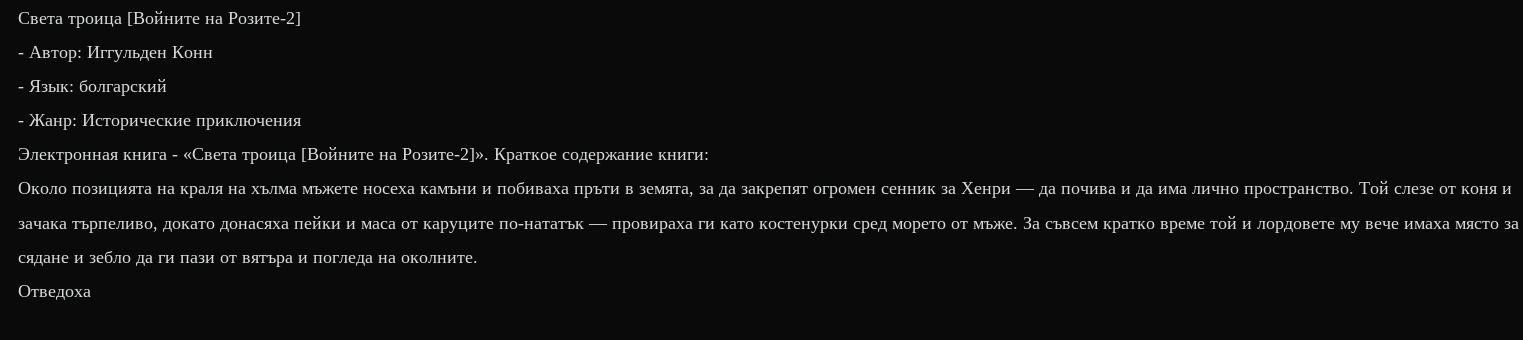Света троица [Войните на Розите-2]
- Автор: Иггульден Конн
- Язык: болгарский
- Жанр: Исторические приключения
Электронная книга - «Света троица [Войните на Розите-2]». Краткое содержание книги:
Около позицията на краля на хълма мъжете носеха камъни и побиваха пръти в земята, за да закрепят огромен сенник за Хенри — да почива и да има лично пространство. Той слезе от коня и зачака търпеливо, докато донасяха пейки и маса от каруците по-нататък — провираха ги като костенурки сред морето от мъже. За съвсем кратко време той и лордовете му вече имаха място за сядане и зебло да ги пази от вятъра и погледа на околните.
Отведоха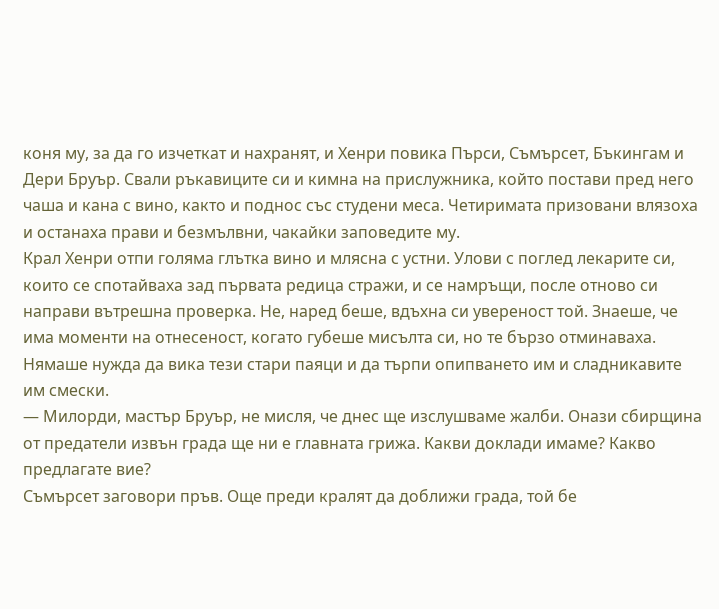коня му, за да го изчеткат и нахранят, и Хенри повика Пърси, Съмърсет, Бъкингам и Дери Бруър. Свали ръкавиците си и кимна на прислужника, който постави пред него чаша и кана с вино, както и поднос със студени меса. Четиримата призовани влязоха и останаха прави и безмълвни, чакайки заповедите му.
Крал Хенри отпи голяма глътка вино и млясна с устни. Улови с поглед лекарите си, които се спотайваха зад първата редица стражи, и се намръщи, после отново си направи вътрешна проверка. Не, наред беше, вдъхна си увереност той. Знаеше, че има моменти на отнесеност, когато губеше мисълта си, но те бързо отминаваха. Нямаше нужда да вика тези стари паяци и да търпи опипването им и сладникавите им смески.
— Милорди, мастър Бруър, не мисля, че днес ще изслушваме жалби. Онази сбирщина от предатели извън града ще ни е главната грижа. Какви доклади имаме? Какво предлагате вие?
Съмърсет заговори пръв. Още преди кралят да доближи града, той бе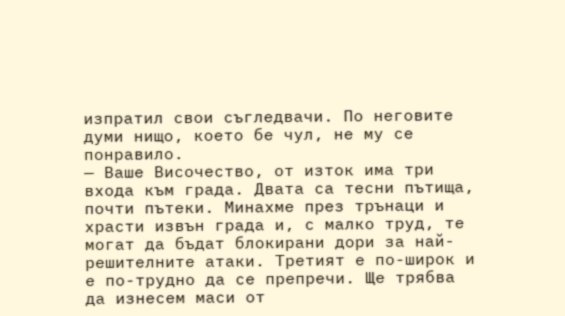изпратил свои съгледвачи. По неговите думи нищо, което бе чул, не му се понравило.
— Ваше Височество, от изток има три входа към града. Двата са тесни пътища, почти пътеки. Минахме през трънаци и храсти извън града и, с малко труд, те могат да бъдат блокирани дори за най-решителните атаки. Третият е по-широк и е по-трудно да се препречи. Ще трябва да изнесем маси от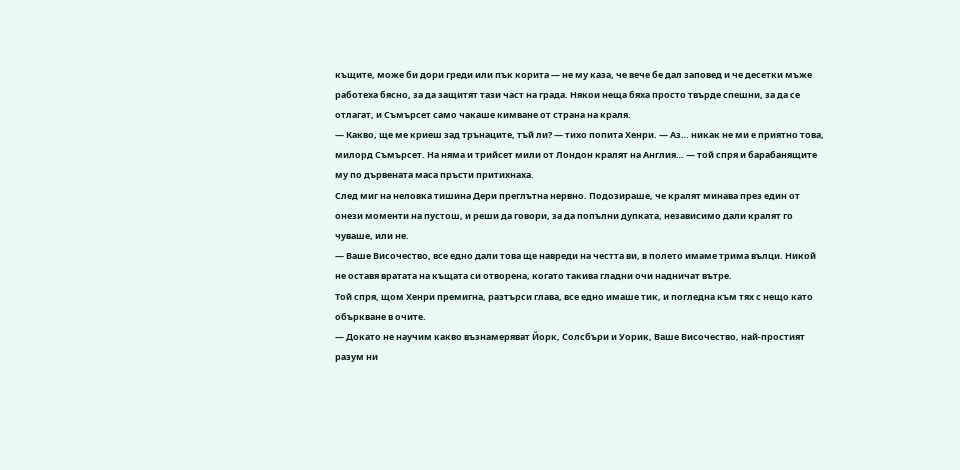къщите, може би дори греди или пък корита — не му каза, че вече бе дал заповед и че десетки мъже работеха бясно, за да защитят тази част на града. Някои неща бяха просто твърде спешни, за да се отлагат, и Съмърсет само чакаше кимване от страна на краля.
— Какво, ще ме криеш зад трънаците, тъй ли? — тихо попита Хенри. — Аз… никак не ми е приятно това, милорд Съмърсет. На няма и трийсет мили от Лондон кралят на Англия… — той спря и барабанящите му по дървената маса пръсти притихнаха.
След миг на неловка тишина Дери преглътна нервно. Подозираше, че кралят минава през един от онези моменти на пустош, и реши да говори, за да попълни дупката, независимо дали кралят го чуваше, или не.
— Ваше Височество, все едно дали това ще навреди на честта ви, в полето имаме трима вълци. Никой не оставя вратата на къщата си отворена, когато такива гладни очи надничат вътре.
Той спря, щом Хенри премигна, разтърси глава, все едно имаше тик, и погледна към тях с нещо като объркване в очите.
— Докато не научим какво възнамеряват Йорк, Солсбъри и Уорик, Ваше Височество, най-простият разум ни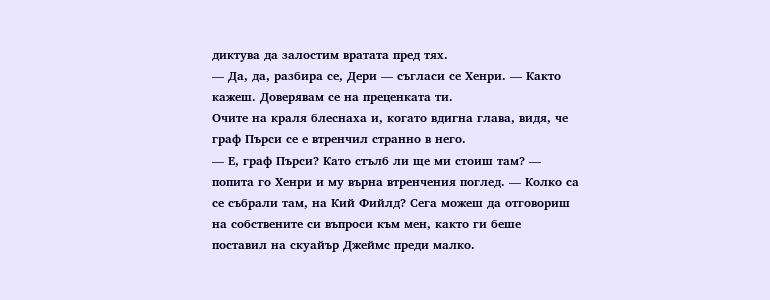диктува да залостим вратата пред тях.
— Да, да, разбира се, Дери — съгласи се Хенри. — Както кажеш. Доверявам се на преценката ти.
Очите на краля блеснаха и, когато вдигна глава, видя, че граф Пърси се е втренчил странно в него.
— Е, граф Пърси? Като стълб ли ще ми стоиш там? — попита го Хенри и му върна втренчения поглед. — Колко са се събрали там, на Кий Фийлд? Сега можеш да отговориш на собствените си въпроси към мен, както ги беше поставил на скуайър Джеймс преди малко.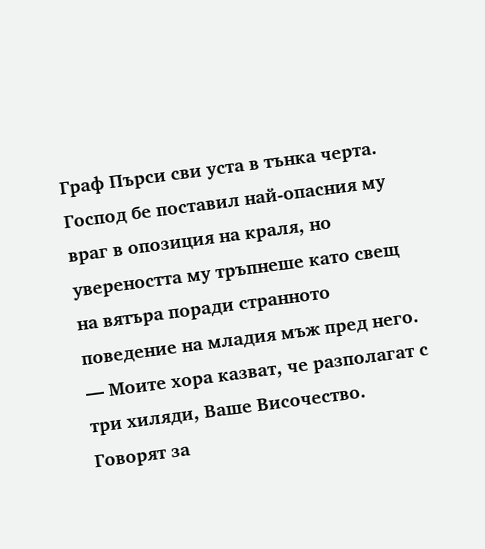Граф Пърси сви уста в тънка черта. Господ бе поставил най-опасния му враг в опозиция на краля, но увереността му тръпнеше като свещ на вятъра поради странното поведение на младия мъж пред него.
— Моите хора казват, че разполагат с три хиляди, Ваше Височество. Говорят за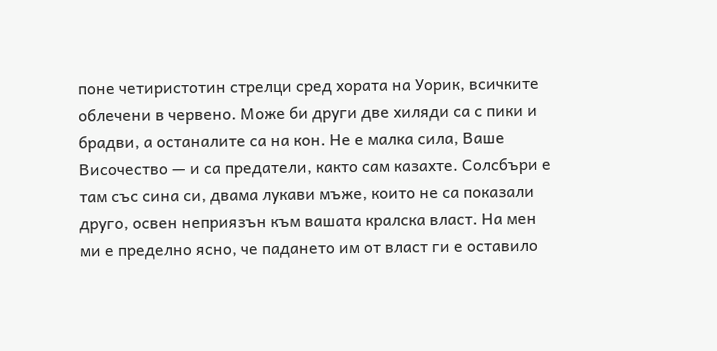поне четиристотин стрелци сред хората на Уорик, всичките облечени в червено. Може би други две хиляди са с пики и брадви, а останалите са на кон. Не е малка сила, Ваше Височество — и са предатели, както сам казахте. Солсбъри е там със сина си, двама лукави мъже, които не са показали друго, освен неприязън към вашата кралска власт. На мен ми е пределно ясно, че падането им от власт ги е оставило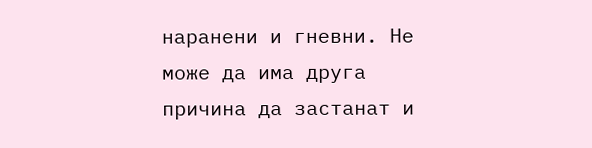наранени и гневни. Не може да има друга причина да застанат и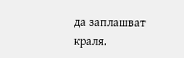да заплашват краля.